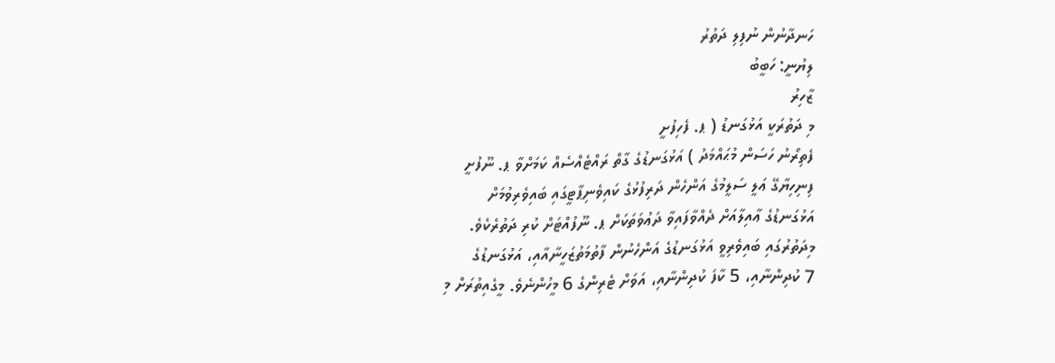ހަނދާނުން ނުފިލި ދަތުރު
ލިޔުނީ: ހަބީބު
ޒާހިރު
މި ދަތުރަކީ އަޅުގަނޑު ( ޕ. ފެހިފުށީ
ފެތިރޯނު ހަސަން މުޙައްމަދު ) އަޅުގަނޑުގެ ގާތް ރައްޓެއްސެއް ކަމަށްވާ ޕ. ނޫފުށީ
ފިނިހިޔާގޭ ޢަލީ ސަލީމުގެ އަންހެން ދަރިފުޅުގެ ކައިވެނިޕާޓީގައި ބައިވެރިވުމަށް
އަޅުގަނޑުގެ ޢާއިލާއަށް ދެއްވާފައިވާ ދަޢުވަތަކަށް ޕ. ނޫފުއްޓަށް ކުރި ދަތުރެކެވެ.
މިދަތުރުގައި ބައިވެރިވީ އަޅުގަނޑުގެ އަންހެނުން ފާތުމަތުޒަހީނާއާއި، އަޅުގަނޑުގެ
7 ކުދިންނާއި، 5 ކާފަ ކުދިންނާއި، އަވަށް ޓެރިންގެ 6 މީހުންނެވެ. މީގެއިތުރަށް މި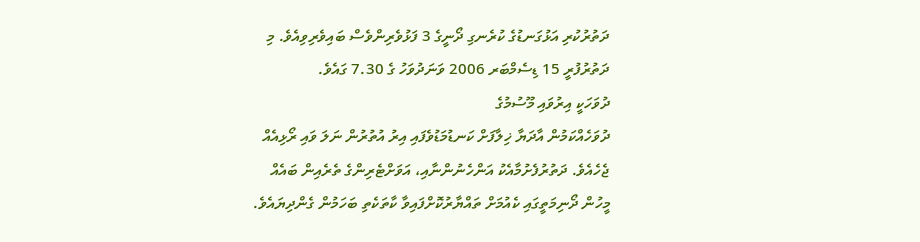ދަތުރުކުރި އަޅުގަނޑުގެ ކުރެނގި ދޯނީގެ 3 ފަޅުވެރިންވެސް ބައިވެރިވިއެވެ. މި
ދަތުރުފުރީ 15 ޑިސެމްބަރ 2006 ވަނަދުވަހު ގެ 7.30 ގައެވެ.
ދުވަހަކީ އިރުވައި މޫސުމުގެ
ދުވަހެއްކަމުން އާދަޔާ ޚިލާފަށް ކަނޑުމަޑުވެފައި އިރު އުތުރުން ނަލަ ވައި ރޯޅިއެއް
ޖެހެއެވެ. ދަތުރުފެށުމާއެކު އަންހެނުންނާއި، އަވަށްޓެރިންގެ ތެރެއިން ބައެއް
މީހުން ދޯނިމަތީގައި ކެއުމަށް ތައްޔާރުކޮށްފައިވާ ކާތަކެތި ބަހަމުން ގެންދިޔައެވެ.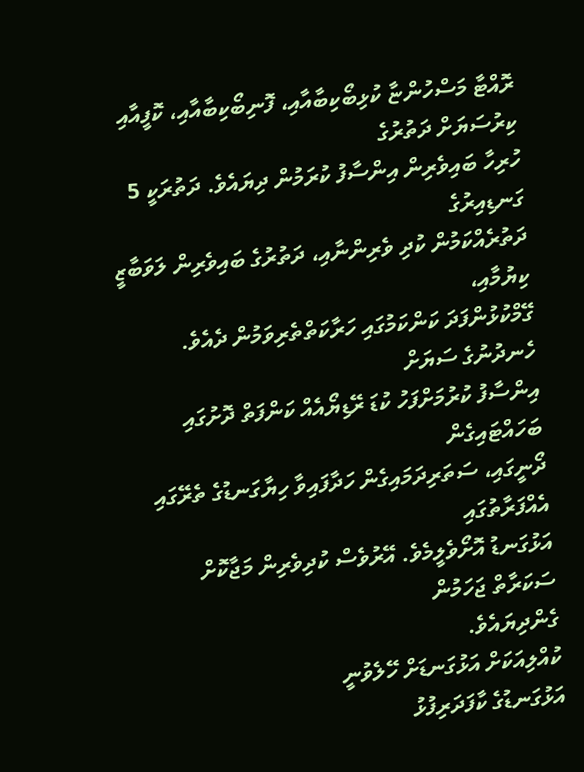ރޮއްޓާ މަސްހުންޏާ ކުޅިބޯކިބާއާއި، ފޮނިބޯކިބާއާއި، ކޮފީއާއި ކިރުސަޔަށް ދަތުރުގެ
ހުރިހާ ބައިވެރިން އިންސާފު ކުރަމުން ދިޔައެވެ. ދަތުރަކީ 5 ގަނޑިއިރުގެ
ދަތުރެއްކަމުން ކުދި ވެރިންނާއި، ދަތުރުގެ ބައިވެރިން ލަވަބާޒީ ކިޔުމާއި،
ގޭމްކުޅުންފަދަ ކަންކަމުގައި ހަރާކަތްތެރިވަމުން ދެއެވެ. ހެނދުނުގެ ސަޔަށް
އިންސާފު ކުރުމަށްފަހު ކުޑަ ރޭޑިޔޯއެއް ކަންފަތް ދޮށުގައި ބަހައްޓައިގެން
ދޯނީގައި، ސަތަރިދަމައިގެން ހަދާފައިވާ ހިޔާގަނޑުގެ ތެރޭގައި އެއްފަރާތުގައި
އަޅުގަނޑު އޮށޯވެލީމެވެ. އޭރުވެސް ކުދިވެރިން މަޖާކޮށް ސަކަރާތް ޖަހަމުން
ގެންދިޔައެވެ.
ކުއްލިއަކަށް އަޅުގަނޑަށް ހޭލެވުނީ
އަޅުގަނޑުގެ ކާފަދަރިފުޅު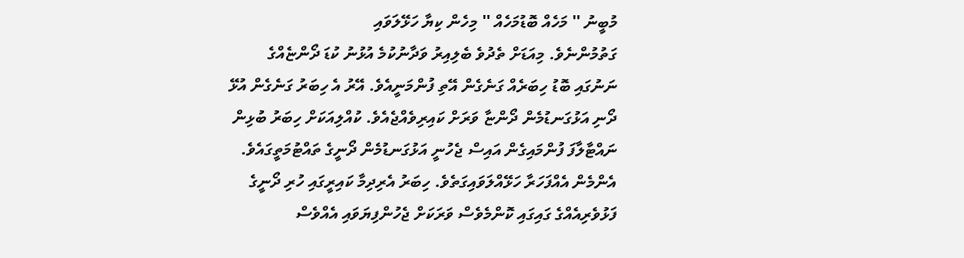މުބީނު '' މަހެއް ބޮޑުމަހެއް '' މިހެން ކިޔާ ހަޅޭލަވައި
ގަތުމުންނެވެ. މިއަޑަށް ތެދުވެ ބެލިއިރު ވަދާނުކުމެ އުޅުނު ކުޑަ ދޯންޏެއްގެ
ނަނުގައި ބޮޑު ހިބަރެއް ގަނެގެން އޭތި ފުންމަނީއެވެ. އޭރު އެ ހިބަރު ގަނެގެން އުޅޭ
ދޯނި އަޅުގަނޑުމެން ދޯންޏާ ވަރަށް ކައިރިވެއްޖެއެވެ. ކުއްލިއަކަށް ހިބަރު ބުޅިން
ނައްޓާލާފަ ފުންމައިގެން އައިސް ޖެހުނީ އަޅުގަނޑުމެން ދޯނީގެ ތައްޓުމަތީގައެވެ.
އެންމެން އެއްފަހަރާ ހަޅޭއްލަވައިގަތެވެ. ހިބަރު އެރިދިމާ ކައިރީގައި ހުރި ދޯނީގެ
ފަޅުވެރިއެއްގެ ގައިގައި ކޮންމެވެސް ވަރަކަށް ޖެހުންފިޔަވައި އެއްވެސް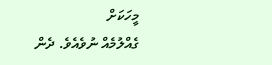މީހަކަށް
ގެއްލުމެއް ނުވެއެވެ. ދެން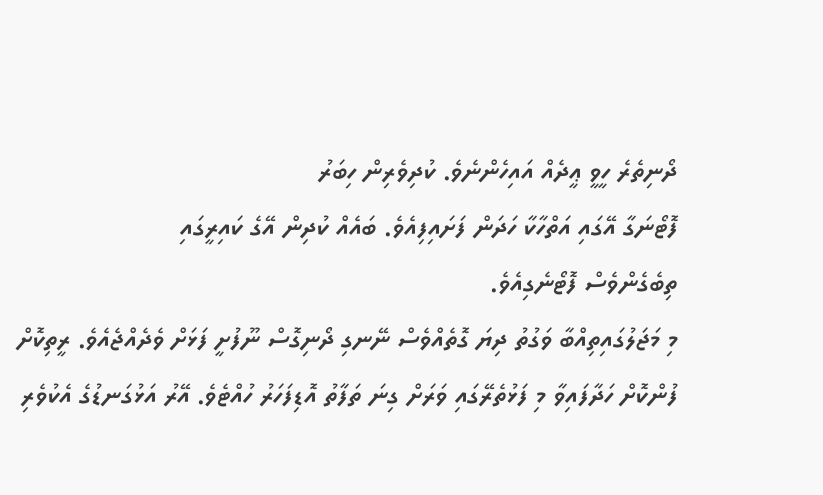ދޯނިތެރެ ހީވީ ޢީދެއް އައިހެންނެވެ. ކުދިވެރިން ހިބަރު
ފޮޓޯނަގާ އޭގައި އަތްހާކާ ހަދަން ފަށައިފިއެވެ. ބައެއް ކުދިން އޭގެ ކައިރީގައި
ތިބެގެންވެސް ފޮޓޯނެގިއެވެ.
މި މަޖަލުގައިތިއްބާ ވަގުތު ދިޔަ ގޮތެއްވެސް ނޭނގި ދޯނިގޮސް ނޫފުށީ ފަޅަށް ވެދެއްޖެއެވެ. ރީތިކޮށް ފުންކޮށް ހަދާފައިވާ މި ފަޅުތެރޭގައި ވަރަށް ގިނަ ތަފާތު އޮޑިފަހަރު ހުއްޓެވެ. އޭރު އަޅުގަނޑުގެ އެކުވެރި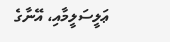ޢަލީސަލީމާއި، އޭނާގެ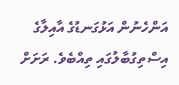އަންހެނުން އަޅުގަނޑުގެ އާއިލާގެ އިސްތިގުބާލުގައި ތިއްބެވެ. ރަށަށް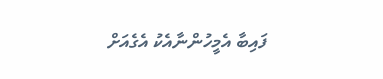ފައިބާ އެމީހުންނާއެކު އެގެއަށް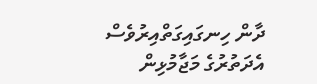ދާން ހިނގައިގަތްއިރުވެސް އެދަތުރުގެ މަޖާމުޅިން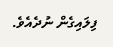ފިލައިގެން ނުދެއެވެ.